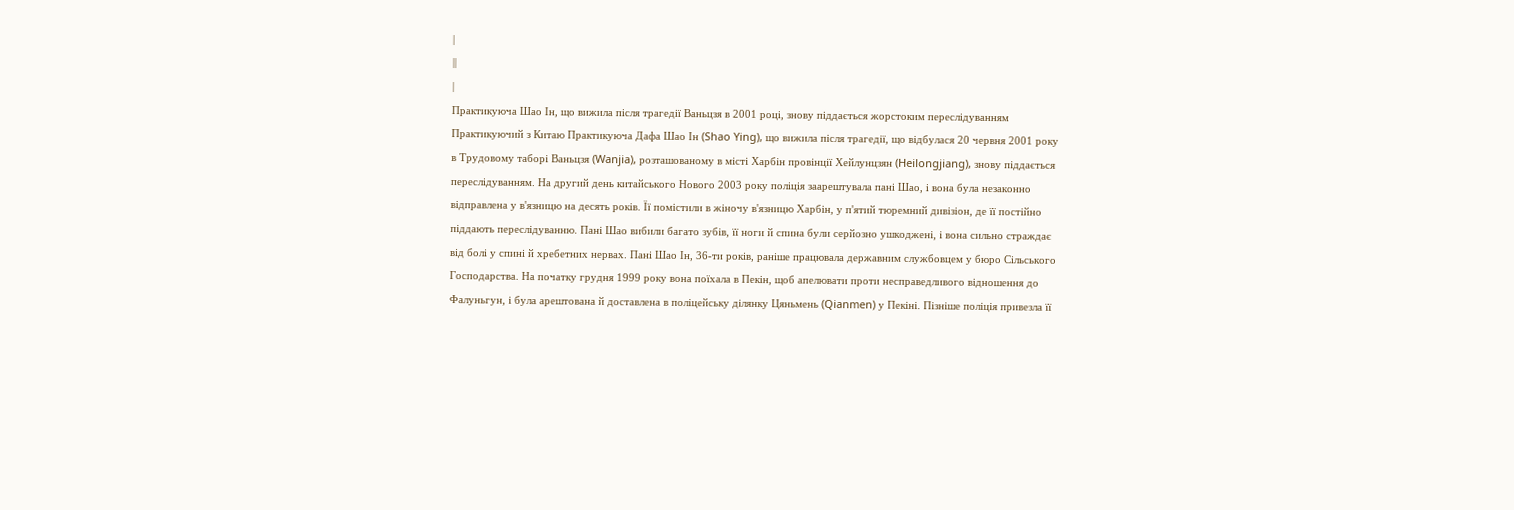|
||
|
Практикуюча Шао Ін, що вижила після трагедії Ваньцзя в 2001 році, знову піддається жорстоким переслідуванням
Практикуючий з Китаю Практикуюча Дафа Шао Ін (Shao Ying), що вижила після трагедії, що відбулася 20 червня 2001 року в Трудовому таборі Ваньцзя (Wanjia), розташованому в місті Харбін провінції Хейлунцзян (Heilongjiang), знову піддається переслідуванням. На другий день китайського Нового 2003 року поліція заарештувала пані Шао, і вона була незаконно відправлена у в'язницю на десять років. Її помістили в жіночу в'язницю Харбін, у п'ятий тюремний дивізіон, де її постійно піддають переслідуванню. Пані Шао вибили багато зубів, її ноги й спина були серйозно ушкоджені, і вона сильно страждає від болі у спині й хребетних нервах. Пані Шао Ін, 36-ти років, раніше працювала державним службовцем у бюро Сільського Господарства. На початку грудня 1999 року вона поїхала в Пекін, щоб апелювати проти несправедливого відношення до Фалуньгун, і була арештована й доставлена в поліцейську ділянку Цяньмень (Qianmen) у Пекіні. Пізніше поліція привезла її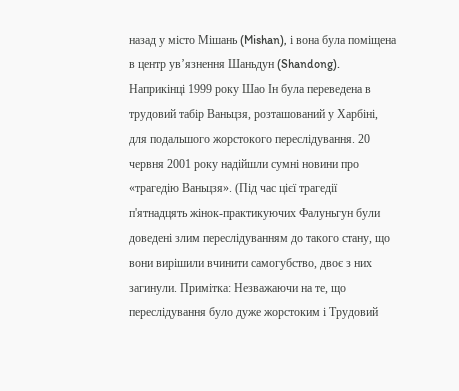назад у місто Мішань (Mishan), і вона була поміщена в центр ув’язнення Шаньдун (Shandong). Наприкінці 1999 року Шао Ін була переведена в трудовий табір Ваньцзя, розташований у Харбіні, для подальшого жорстокого переслідування. 20 червня 2001 року надійшли сумні новини про «трагедію Ваньцзя». (Під час цієї трагедії п'ятнадцять жінок-практикуючих Фалуньгун були доведені злим переслідуванням до такого стану, що вони вирішили вчинити самогубство, двоє з них загинули. Примітка: Незважаючи на те, що переслідування було дуже жорстоким і Трудовий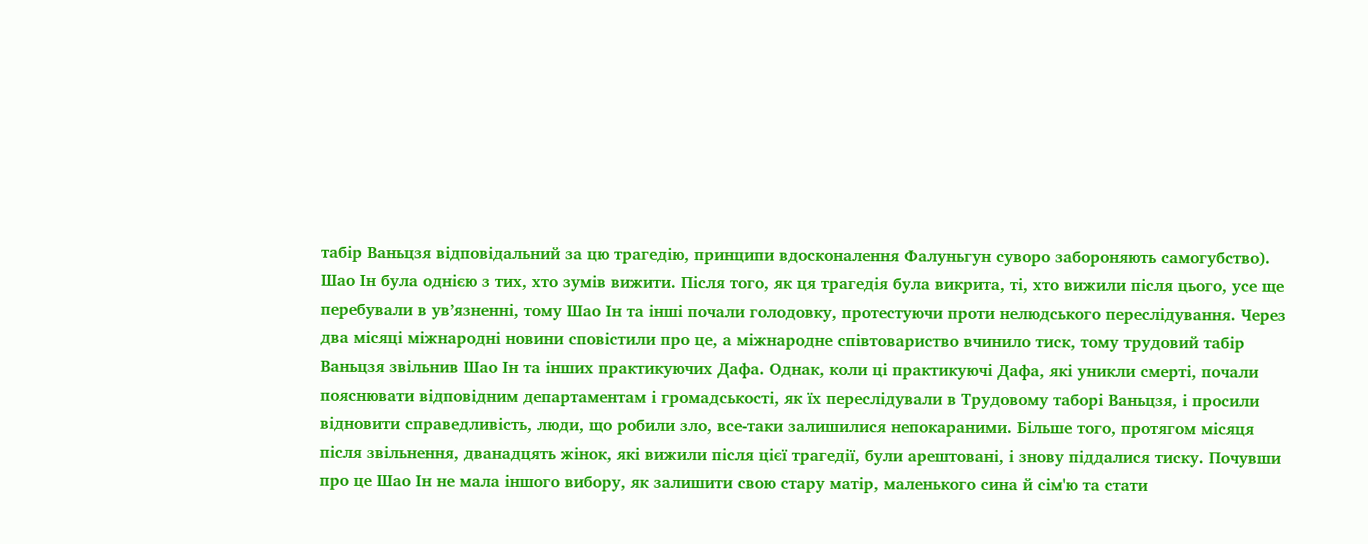табір Ваньцзя відповідальний за цю трагедію, принципи вдосконалення Фалуньгун суворо забороняють самогубство). Шао Ін була однією з тих, хто зумів вижити. Після того, як ця трагедія була викрита, ті, хто вижили після цього, усе ще перебували в ув’язненні, тому Шао Ін та інші почали голодовку, протестуючи проти нелюдського переслідування. Через два місяці міжнародні новини сповістили про це, а міжнародне співтовариство вчинило тиск, тому трудовий табір Ваньцзя звільнив Шао Ін та інших практикуючих Дафа. Однак, коли ці практикуючі Дафа, які уникли смерті, почали пояснювати відповідним департаментам і громадськості, як їх переслідували в Трудовому таборі Ваньцзя, і просили відновити справедливість, люди, що робили зло, все-таки залишилися непокараними. Більше того, протягом місяця після звільнення, дванадцять жінок, які вижили після цієї трагедії, були арештовані, і знову піддалися тиску. Почувши про це Шао Ін не мала іншого вибору, як залишити свою стару матір, маленького сина й сім'ю та стати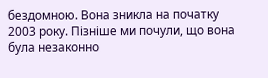бездомною. Вона зникла на початку 2003 року. Пізніше ми почули, що вона була незаконно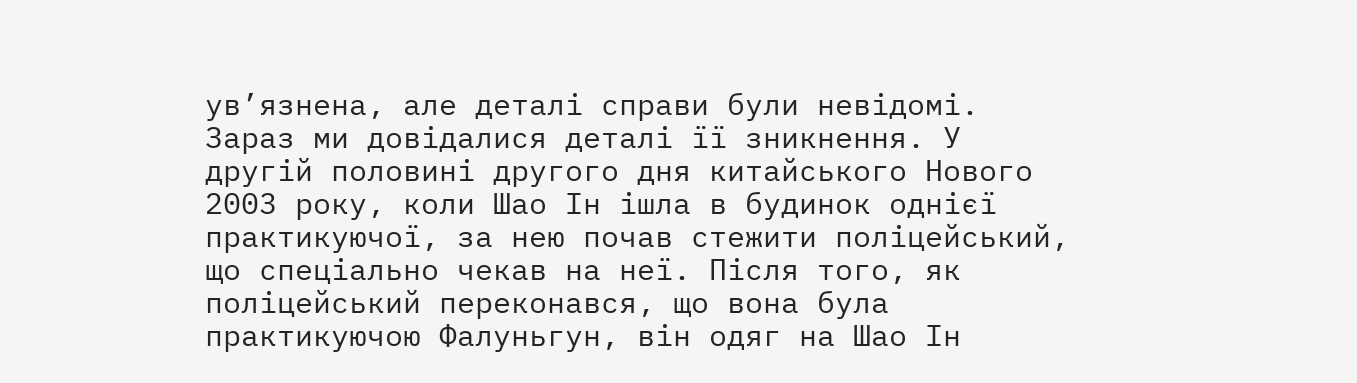ув’язнена, але деталі справи були невідомі. Зараз ми довідалися деталі її зникнення. У другій половині другого дня китайського Нового 2003 року, коли Шао Ін ішла в будинок однієї практикуючої, за нею почав стежити поліцейський, що спеціально чекав на неї. Після того, як поліцейський переконався, що вона була практикуючою Фалуньгун, він одяг на Шао Ін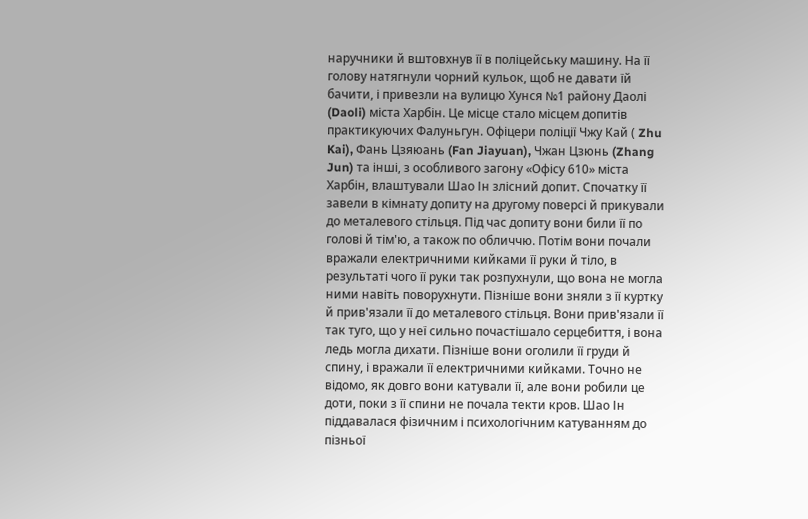наручники й вштовхнув її в поліцейську машину. На її голову натягнули чорний кульок, щоб не давати їй бачити, і привезли на вулицю Хунся №1 району Даолі (Daoli) міста Харбін. Це місце стало місцем допитів практикуючих Фалуньгун. Офіцери поліції Чжу Кай ( Zhu Kai), Фань Цзяюань (Fan Jiayuan), Чжан Цзюнь (Zhang Jun) та інші, з особливого загону «Офісу 610» міста Харбін, влаштували Шао Ін злісний допит. Спочатку її завели в кімнату допиту на другому поверсі й прикували до металевого стільця. Під час допиту вони били її по голові й тім'ю, а також по обличчю. Потім вони почали вражали електричними кийками її руки й тіло, в результаті чого її руки так розпухнули, що вона не могла ними навіть поворухнути. Пізніше вони зняли з її куртку й прив'язали її до металевого стільця. Вони прив'язали її так туго, що у неї сильно почастішало серцебиття, і вона ледь могла дихати. Пізніше вони оголили її груди й спину, і вражали її електричними кийками. Точно не відомо, як довго вони катували її, але вони робили це доти, поки з її спини не почала текти кров. Шао Ін піддавалася фізичним і психологічним катуванням до пізньої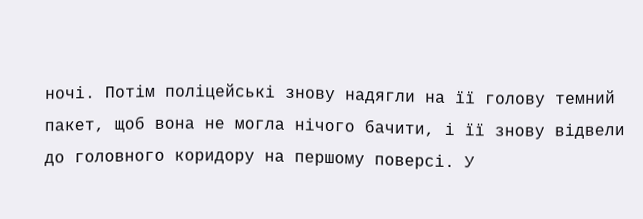ночі. Потім поліцейські знову надягли на її голову темний пакет, щоб вона не могла нічого бачити, і її знову відвели до головного коридору на першому поверсі. У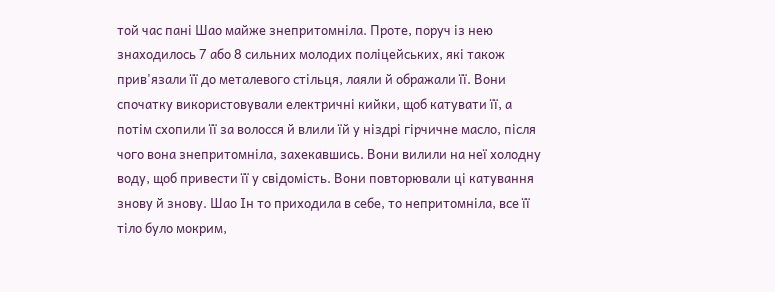той час пані Шао майже знепритомніла. Проте, поруч із нею знаходилось 7 або 8 сильних молодих поліцейських, які також прив'язали її до металевого стільця, лаяли й ображали її. Вони спочатку використовували електричні кийки, щоб катувати її, а потім схопили її за волосся й влили їй у ніздрі гірчичне масло, після чого вона знепритомніла, захекавшись. Вони вилили на неї холодну воду, щоб привести її у свідомість. Вони повторювали ці катування знову й знову. Шао Ін то приходила в себе, то непритомніла, все її тіло було мокрим,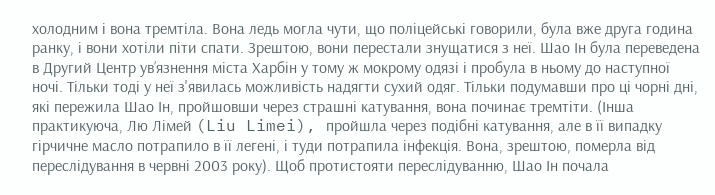холодним і вона тремтіла. Вона ледь могла чути, що поліцейські говорили, була вже друга година ранку, і вони хотіли піти спати. Зрештою, вони перестали знущатися з неї. Шао Ін була переведена в Другий Центр ув’язнення міста Харбін у тому ж мокрому одязі і пробула в ньому до наступної ночі. Тільки тоді у неї з'явилась можливість надягти сухий одяг. Тільки подумавши про ці чорні дні, які пережила Шао Ін, пройшовши через страшні катування, вона починає тремтіти. (Інша практикуюча, Лю Лімей (Liu Limei), пройшла через подібні катування, але в її випадку гірчичне масло потрапило в її легені, і туди потрапила інфекція. Вона, зрештою, померла від переслідування в червні 2003 року). Щоб протистояти переслідуванню, Шао Ін почала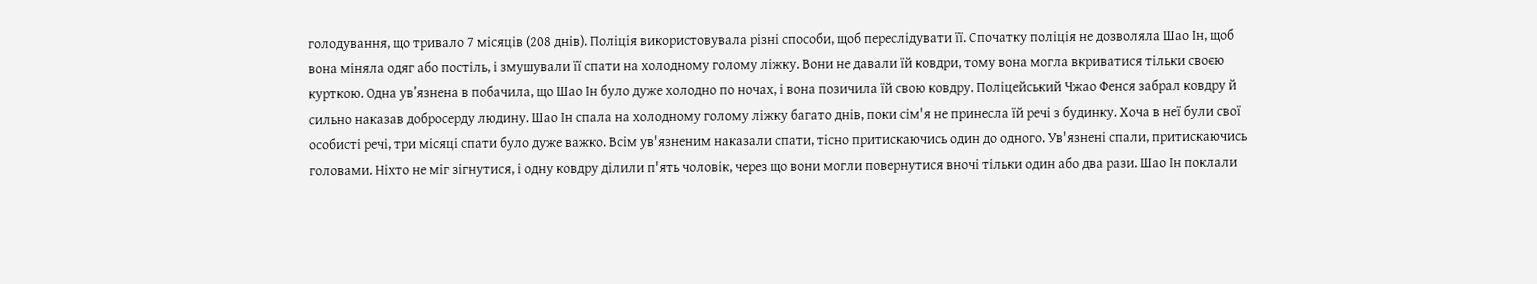голодування, що тривало 7 місяців (208 днів). Поліція використовувала різні способи, щоб переслідувати її. Спочатку поліція не дозволяла Шао Ін, щоб вона міняла одяг або постіль, і змушували її спати на холодному голому ліжку. Вони не давали їй ковдри, тому вона могла вкриватися тільки своєю курткою. Одна ув’язнена в побачила, що Шао Ін було дуже холодно по ночах, і вона позичила їй свою ковдру. Поліцейський Чжао Фенся забрал ковдру й сильно наказав добросерду людину. Шао Ін спала на холодному голому ліжку багато днів, поки сім'я не принесла їй речі з будинку. Хоча в неї були свої особисті речі, три місяці спати було дуже важко. Всім ув'язненим наказали спати, тісно притискаючись один до одного. Ув'язнені спали, притискаючись головами. Ніхто не міг зігнутися, і одну ковдру ділили п'ять чоловік, через що вони могли повернутися вночі тільки один або два рази. Шао Ін поклали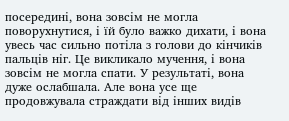посередині, вона зовсім не могла поворухнутися, і їй було важко дихати, і вона увесь час сильно потіла з голови до кінчиків пальців ніг. Це викликало мучення, і вона зовсім не могла спати. У результаті, вона дуже ослабшала. Але вона усе ще продовжувала страждати від інших видів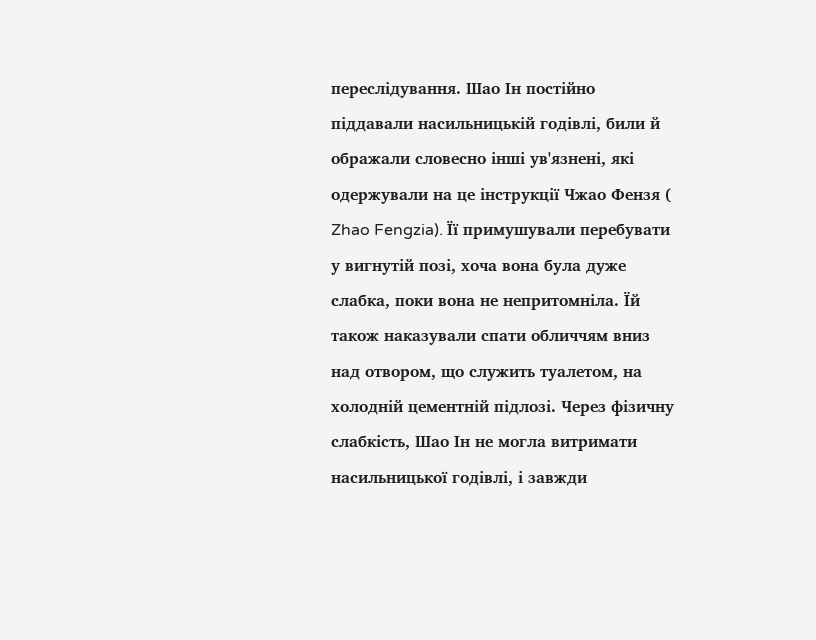переслідування. Шао Ін постійно піддавали насильницькій годівлі, били й ображали словесно інші ув'язнені, які одержували на це інструкції Чжао Фензя ( Zhao Fengzia). Її примушували перебувати у вигнутій позі, хоча вона була дуже слабка, поки вона не непритомніла. Їй також наказували спати обличчям вниз над отвором, що служить туалетом, на холодній цементній підлозі. Через фізичну слабкість, Шао Ін не могла витримати насильницької годівлі, і завжди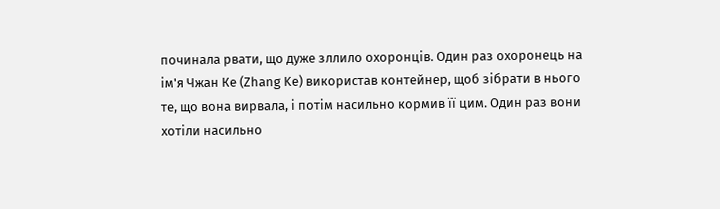починала рвати, що дуже зллило охоронців. Один раз охоронець на ім'я Чжан Ке (Zhang Ke) використав контейнер, щоб зібрати в нього те, що вона вирвала, і потім насильно кормив її цим. Один раз вони хотіли насильно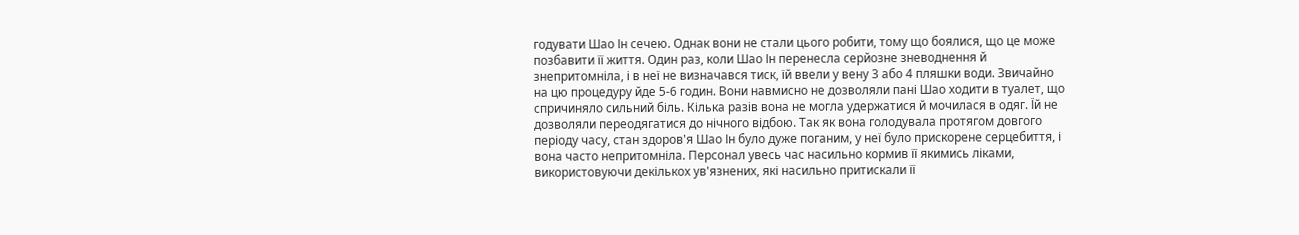годувати Шао Ін сечею. Однак вони не стали цього робити, тому що боялися, що це може позбавити її життя. Один раз, коли Шао Ін перенесла серйозне зневоднення й знепритомніла, і в неї не визначався тиск, їй ввели у вену 3 або 4 пляшки води. Звичайно на цю процедуру йде 5-6 годин. Вони навмисно не дозволяли пані Шао ходити в туалет, що спричиняло сильний біль. Кілька разів вона не могла удержатися й мочилася в одяг. Їй не дозволяли переодягатися до нічного відбою. Так як вона голодувала протягом довгого періоду часу, стан здоров'я Шао Ін було дуже поганим, у неї було прискорене серцебиття, і вона часто непритомніла. Персонал увесь час насильно кормив її якимись ліками, використовуючи декількох ув'язнених, які насильно притискали її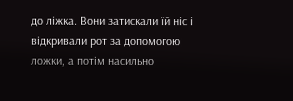до ліжка. Вони затискали їй ніс і відкривали рот за допомогою ложки, а потім насильно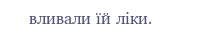вливали їй ліки.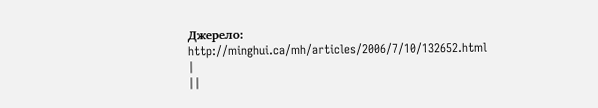Джерело: http://minghui.ca/mh/articles/2006/7/10/132652.html |
||